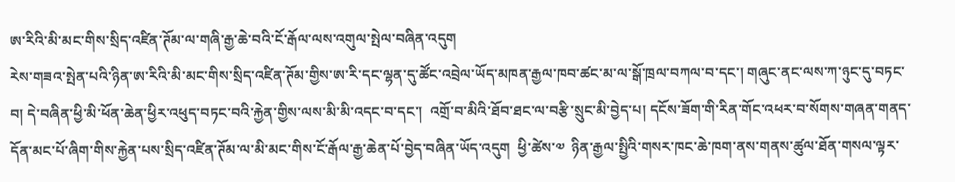ཨ་རིའི་མི་མང་གིས་སྲིད་འཛིན་ཊོམ་ལ་གཞི་རྒྱ་ཆེ་བའི་ངོ་རྒོལ་ལས་འགུལ་སྤེལ་བཞིན་འདུག
རེས་གཟའ་སྤེན་པའི་ཉིན་ཨ་རིའི་མི་མང་གིས་སྲིད་འཛིན་ཊོམ་གྱིས་ཨ་རི་དང་ལྷན་དུ་ཚོང་འབྲེལ་ཡོད་མཁན་རྒྱལ་ཁབ་ཚང་མ་ལ་སྒོ་ཁྲལ་བཀལ་བ་དང་། གཞུང་ནང་ལས་ཀ་ཉུང་དུ་བཏང་བ། དེ་བཞིན་ཕྱི་མི་ཕོན་ཆེན་ཕྱིར་འཕུད་བཏང་བའི་རྐྱེན་གྱིས་ལས་མི་མི་འདང་བ་དང་།  འགྲོ་བ་མིའི་ཐོབ་ཐང་ལ་བརྩི་སྲུང་མི་བྱེད་པ། དངོས་ཟོག་གི་རིན་གོང་འཕར་བ་སོགས་གཞན་གནད་དོན་མང་པོ་ཞིག་གིས་རྐྱེན་པས་སྲིད་འཛིན་ཊོམ་ལ་མི་མང་གིས་ངོ་རྒོལ་རྒྱ་ཆེན་པོ་བྱེད་བཞིན་ཡོད་འདུག  ཕྱི་ཚེས་༧  ཉིན་རྒྱལ་སྤྱིའི་གསར་ཁང་ཆེ་ཁག་ནས་གནས་ཚུལ་ཐོན་གསལ་ལྟར་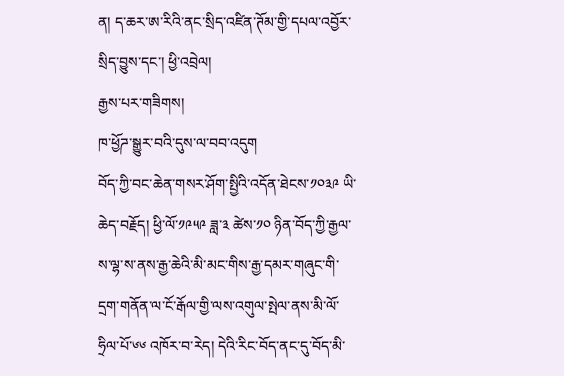ན། ད་ཆར་ཨ་རིའི་ནང་སྲིད་འཛིན་ཊོམ་གྱི་དཔལ་འབྱོར་སྲིད་བྱུས་དང་། ཕྱི་འབྲེལ།
རྒྱས་པར་གཟིགས།
ཁ་ཕྱོཌ་སྒྱུར་བའི་དུས་ལ་བབ་འདུག
བོད་ཀྱི་བང་ཆེན་གསར་ཤོག་སྤྱིའི་འདོན་ཐེངས་༡༠༣༩ ཡི་ཆེད་བརྗོད། ཕྱི་ལོ་༡༩༥༩ ཟླ་༣ ཚེས་༡༠ ཉིན་བོད་ཀྱི་རྒྱལ་ས་ལྷ་ས་ནས་རྒྱ་ཆེའི་མི་མང་གིས་རྒྱ་དམར་གཞུང་གི་དྲག་གནོན་ལ་ངོ་རྒོལ་གྱི་ལས་འགུལ་སྤེལ་ནས་མི་ལོ་ཧྲིལ་པོ་༦༦ འཁོར་བ་རེད། དེའི་རིང་བོད་ནང་དུ་བོད་མི་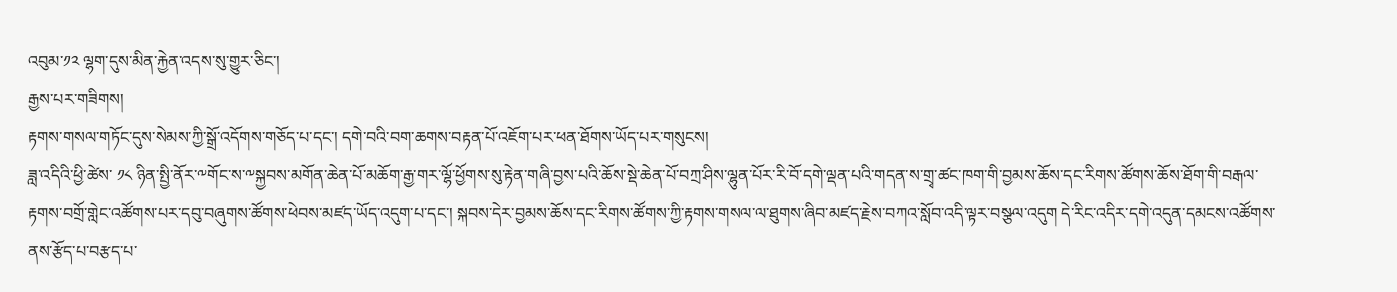འབུམ་༡༢ ལྷག་དུས་མིན་རྐྱེན་འདས་སུ་གྱུར་ཅིང་།
རྒྱས་པར་གཟིགས།
རྟགས་གསལ་གཏོང་དུས་སེམས་ཀྱི་སྒྲོ་འདོགས་གཅོད་པ་དང་། དགེ་བའི་བག་ཆགས་བརྟན་པོ་འཇོག་པར་ཕན་ཐོགས་ཡོད་པར་གསུངས།
ཟླ་འདིའི་ཕྱི་ཚེས་ ༡༨ ཉིན་སྤྱི་ནོར་༸གོང་ས་༸སྐྱབས་མགོན་ཆེན་པོ་མཆོག་རྒྱ་གར་ལྷོ་ཕྱོགས་སུ་རྟེན་གཞི་བྱས་པའི་ཆོས་སྡེ་ཆེན་པོ་བཀྲ་ཤིས་ལྷུན་པོར་རི་བོ་དགེ་ལྡན་པའི་གདན་ས་གྲྭ་ཚང་ཁག་གི་བྱམས་ཆོས་དང་རིགས་ཚོགས་ཆོས་ཐོག་གི་བརྒལ་རྟགས་བགྲོ་གླེང་འཚོགས་པར་དབུ་བཞུགས་ཚོགས་ཕེབས་མཛད་ཡོད་འདུག་པ་དང་། སྐབས་དེར་བྱམས་ཆོས་དང་རིགས་ཚོགས་ཀྱི་རྟགས་གསལ་ལ་ཐུགས་ཞིབ་མཛད་རྗེས་བཀའ་སློབ་འདི་ལྟར་བསྩལ་འདུག དེ་རིང་འདིར་དགེ་འདུན་དམངས་འཚོགས་ནས་རྩོད་པ་བརྩད་པ་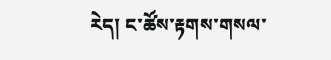རེད། ང་ཚོས་རྟགས་གསལ་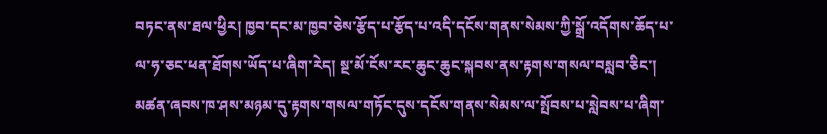བཏང་ནས་ཐལ་ཕྱིར། ཁྱབ་དང་མ་ཁྱབ་ཅེས་རྩོད་པ་རྩོད་པ་འདི་དངོས་གནས་སེམས་ཀྱི་སྒྲོ་འདོགས་ཆོད་པ་ལ་ཧ་ཅང་ཕན་ཐོགས་ཡོད་པ་ཞིག་རེད། སྔ་མོ་ངོས་རང་ཆུང་ཆུང་སྐབས་ནས་རྟགས་གསལ་བསླབ་ཅིང་། མཚན་ཞབས་ཁ་ཤས་མཉམ་དུ་རྟགས་གསལ་གཏོང་དུས་དངོས་གནས་སེམས་ལ་སྤོབས་པ་སླེབས་པ་ཞིག་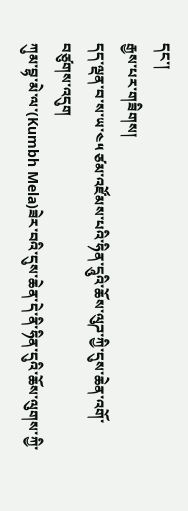དང་།
རྒྱས་པར་གཟིགས།
དད་ལྡན་བ་ས་ཡ་༤༥ ཙམ་འཛོམས་པའི་ཧིན་དཱུའི་ཆོས་ལུཌ་ཀྱི་དུས་ཆེན་འགོ་བཙུགས་འདུག
ཀུམ་བྷ་མེ་ལ་(Kumbh Mela)ཟེར་བའི་དུས་ཆེན་དེ་ནི་ཧིན་དུའི་ཆོས་ལུགས་ཀྱི་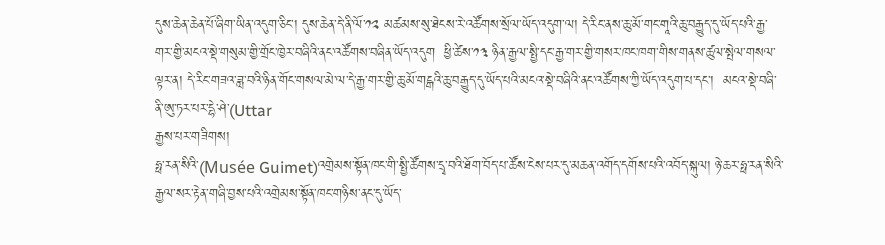དུས་ཆེན་ཆེན་པོ་ཞིག་ཡིན་འདུག་ཅིང་། དུས་ཆེན་དེ་ནི་ལོ་༡༢ མཚམས་སུ་ཐེངས་རེ་འཚོགས་སྲོལ་ཡོད་འདུག་ལ། དེ་རིང་ནས་ཆུ་མོ་གང་གཱའི་ཆུ་བརྒྱུད་དུ་ཡོད་པའི་རྒྱ་གར་གྱི་མངའ་སྡེ་གསུམ་གྱི་གྲོང་ཁྱེར་བཞིའི་ནང་འཚོགས་བཞིན་ཡོད་འདུག  ཕྱི་ཚེས་༡༣ ཉིན་རྒྱལ་སྤྱི་དང་རྒྱ་གར་གྱི་གསར་ཁང་ཁག་གིས་གནས་ཚུལ་སྤེལ་གསལ་ལྟར་ན། དེ་རིང་གཟའ་ཟླ་བའི་ཉིན་གོང་གསལ་མེ་ལ་དེ་རྒྱ་གར་གྱི་ཆུ་མོ་གངྒའི་ཆུ་བརྒྱུད་དུ་ཡོད་པའི་མངའ་སྡེ་བཞིའི་ནང་འཚོགས་ཀྱི་ཡོད་འདུག་པ་དང་།  མངའ་སྡེ་བཞི་ནི་ཨུ་ཏར་པར་དྷེ་ཤེ་(Uttar
རྒྱས་པར་གཟིགས།
ཧྥ་རན་སིའི་(Musée Guimet)འགྲེམས་སྟོན་ཁང་གི་སྤྱི་ཚོགས་དྲྭ་བའི་ཐོག་བོད་པ་ཚོས་ངེས་པར་དུ་མཆན་འགོད་དགོས་པའི་འབོད་སྐུལ། ཉེ་ཆར་ཧྥ་རན་སིའི་རྒྱལ་སར་རྟེན་གཞི་བྱས་པའི་འགྲེམས་སྟོན་ཁང་གཉིས་ནང་དུ་ཡོད་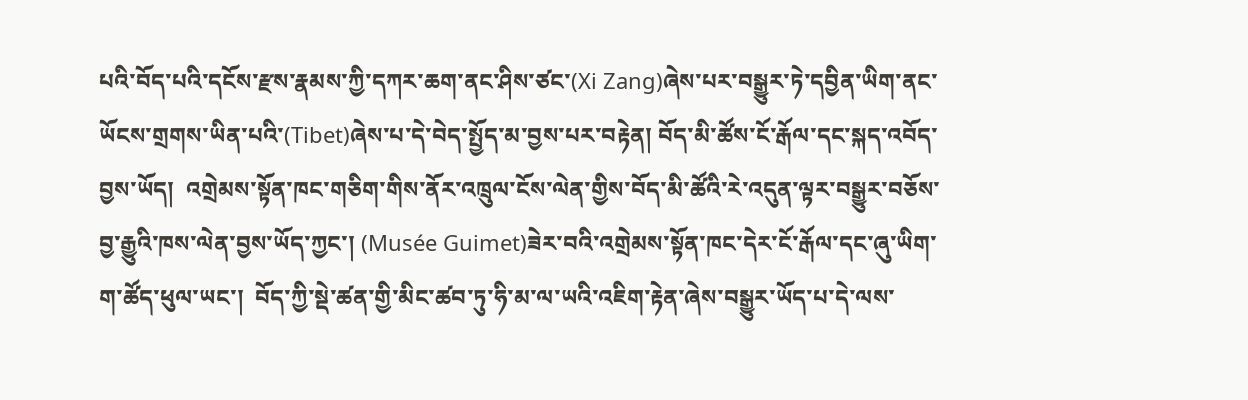པའི་བོད་པའི་དངོས་རྫས་རྣམས་ཀྱི་དཀར་ཆག་ནང་ཤིས་ཙང་(Xi Zang)ཞེས་པར་བསྒྱུར་ཏེ་དབྱིན་ཡིག་ནང་ཡོངས་གྲགས་ཡིན་པའི་(Tibet)ཞེས་པ་དེ་བེད་སྤྱོད་མ་བྱས་པར་བརྟེན། བོད་མི་ཚོས་ངོ་རྒོལ་དང་སྐད་འབོད་བྱས་ཡོད།  འགྲེམས་སྟོན་ཁང་གཅིག་གིས་ནོར་འཁྲུལ་ངོས་ལེན་གྱིས་བོད་མི་ཚོའི་རེ་འདུན་ལྟར་བསྒྱུར་བཅོས་བྱ་རྒྱུའི་ཁས་ལེན་བྱས་ཡོད་ཀྱང་། (Musée Guimet)ཟེར་བའི་འགྲེམས་སྟོན་ཁང་དེར་ངོ་རྒོལ་དང་ཞུ་ཡིག་ག་ཚོད་ཕུལ་ཡང་།  བོད་ཀྱི་སྡེ་ཚན་གྱི་མིང་ཚབ་ཏུ་ཧི་མ་ལ་ཡའི་འཇིག་རྟེན་ཞེས་བསྒྱུར་ཡོད་པ་དེ་ལས་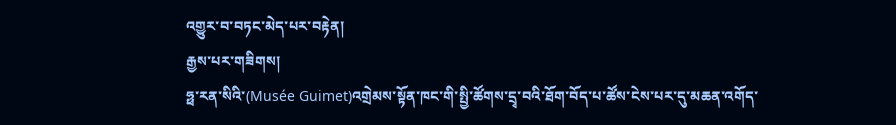འགྱུར་བ་བཏང་མེད་པར་བརྟེན།
རྒྱས་པར་གཟིགས།
ཧྥ་རན་སིའི་(Musée Guimet)འགྲེམས་སྟོན་ཁང་གི་སྤྱི་ཚོགས་དྲྭ་བའི་ཐོག་བོད་པ་ཚོས་ངེས་པར་དུ་མཆན་འགོད་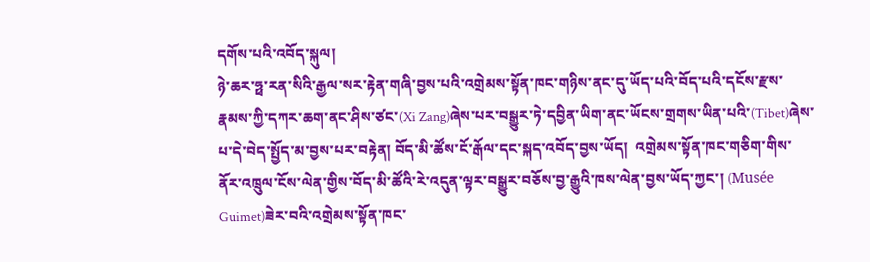དགོས་པའི་འབོད་སྐུལ།
ཉེ་ཆར་ཧྥ་རན་སིའི་རྒྱལ་སར་རྟེན་གཞི་བྱས་པའི་འགྲེམས་སྟོན་ཁང་གཉིས་ནང་དུ་ཡོད་པའི་བོད་པའི་དངོས་རྫས་རྣམས་ཀྱི་དཀར་ཆག་ནང་ཤིས་ཙང་(Xi Zang)ཞེས་པར་བསྒྱུར་ཏེ་དབྱིན་ཡིག་ནང་ཡོངས་གྲགས་ཡིན་པའི་(Tibet)ཞེས་པ་དེ་བེད་སྤྱོད་མ་བྱས་པར་བརྟེན། བོད་མི་ཚོས་ངོ་རྒོལ་དང་སྐད་འབོད་བྱས་ཡོད།  འགྲེམས་སྟོན་ཁང་གཅིག་གིས་ནོར་འཁྲུལ་ངོས་ལེན་གྱིས་བོད་མི་ཚོའི་རེ་འདུན་ལྟར་བསྒྱུར་བཅོས་བྱ་རྒྱུའི་ཁས་ལེན་བྱས་ཡོད་ཀྱང་། (Musée Guimet)ཟེར་བའི་འགྲེམས་སྟོན་ཁང་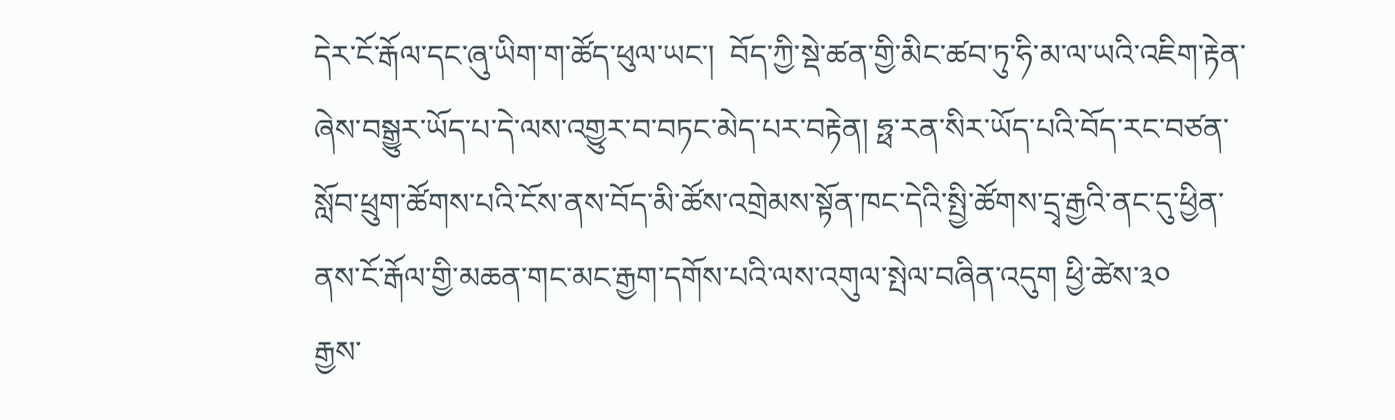དེར་ངོ་རྒོལ་དང་ཞུ་ཡིག་ག་ཚོད་ཕུལ་ཡང་།  བོད་ཀྱི་སྡེ་ཚན་གྱི་མིང་ཚབ་ཏུ་ཧི་མ་ལ་ཡའི་འཇིག་རྟེན་ཞེས་བསྒྱུར་ཡོད་པ་དེ་ལས་འགྱུར་བ་བཏང་མེད་པར་བརྟེན། ཧྥ་རན་སིར་ཡོད་པའི་བོད་རང་བཙན་སློབ་ཕྲུག་ཚོགས་པའི་ངོས་ནས་བོད་མི་ཚོས་འགྲེམས་སྟོན་ཁང་དེའི་སྤྱི་ཚོགས་དྲྭ་རྒྱའི་ནང་དུ་ཕྱིན་ནས་ངོ་རྒོལ་གྱི་མཆན་གང་མང་རྒྱག་དགོས་པའི་ལས་འགུལ་སྤེལ་བཞིན་འདུག ཕྱི་ཚེས་༣༠
རྒྱས་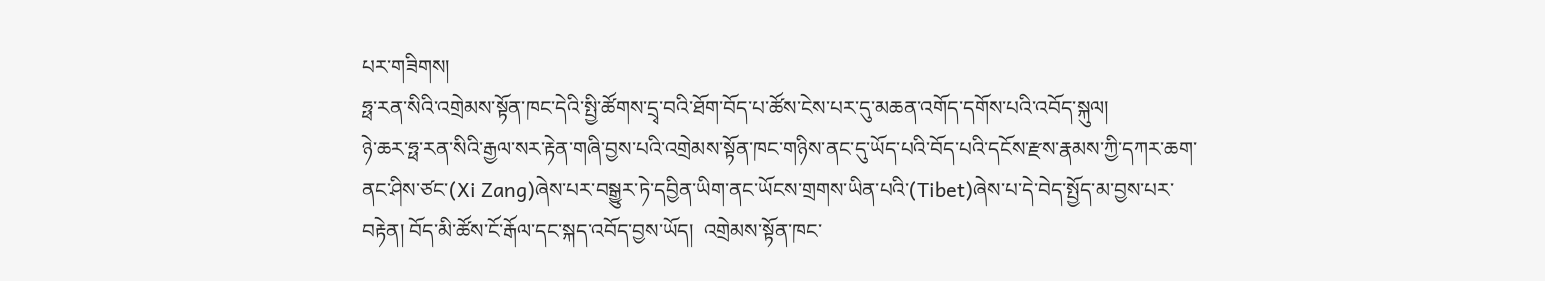པར་གཟིགས།
ཧྥ་རན་སིའི་འགྲེམས་སྟོན་ཁང་དེའི་སྤྱི་ཚོགས་དྲྭ་བའི་ཐོག་བོད་པ་ཚོས་ངེས་པར་དུ་མཆན་འགོད་དགོས་པའི་འབོད་སྐུལ།
ཉེ་ཆར་ཧྥ་རན་སིའི་རྒྱལ་སར་རྟེན་གཞི་བྱས་པའི་འགྲེམས་སྟོན་ཁང་གཉིས་ནང་དུ་ཡོད་པའི་བོད་པའི་དངོས་རྫས་རྣམས་ཀྱི་དཀར་ཆག་ནང་ཤིས་ཙང་(Xi Zang)ཞེས་པར་བསྒྱུར་ཏེ་དབྱིན་ཡིག་ནང་ཡོངས་གྲགས་ཡིན་པའི་(Tibet)ཞེས་པ་དེ་བེད་སྤྱོད་མ་བྱས་པར་བརྟེན། བོད་མི་ཚོས་ངོ་རྒོལ་དང་སྐད་འབོད་བྱས་ཡོད།  འགྲེམས་སྟོན་ཁང་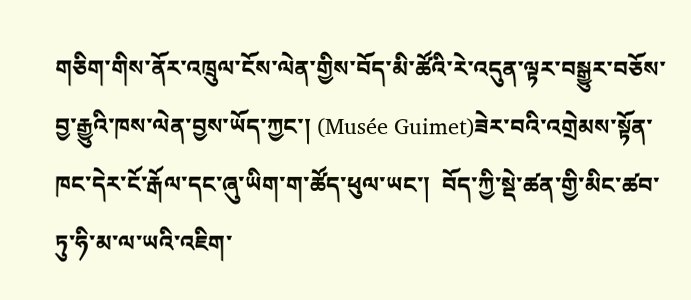གཅིག་གིས་ནོར་འཁྲུལ་ངོས་ལེན་གྱིས་བོད་མི་ཚོའི་རེ་འདུན་ལྟར་བསྒྱུར་བཅོས་བྱ་རྒྱུའི་ཁས་ལེན་བྱས་ཡོད་ཀྱང་། (Musée Guimet)ཟེར་བའི་འགྲེམས་སྟོན་ཁང་དེར་ངོ་རྒོལ་དང་ཞུ་ཡིག་ག་ཚོད་ཕུལ་ཡང་།  བོད་ཀྱི་སྡེ་ཚན་གྱི་མིང་ཚབ་ཏུ་ཧི་མ་ལ་ཡའི་འཇིག་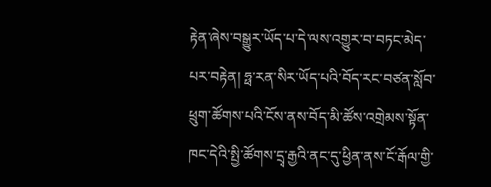རྟེན་ཞེས་བསྒྱུར་ཡོད་པ་དེ་ལས་འགྱུར་བ་བཏང་མེད་པར་བརྟེན། ཧྥ་རན་སིར་ཡོད་པའི་བོད་རང་བཙན་སློབ་ཕྲུག་ཚོགས་པའི་ངོས་ནས་བོད་མི་ཚོས་འགྲེམས་སྟོན་ཁང་དེའི་སྤྱི་ཚོགས་དྲྭ་རྒྱའི་ནང་དུ་ཕྱིན་ནས་ངོ་རྒོལ་གྱི་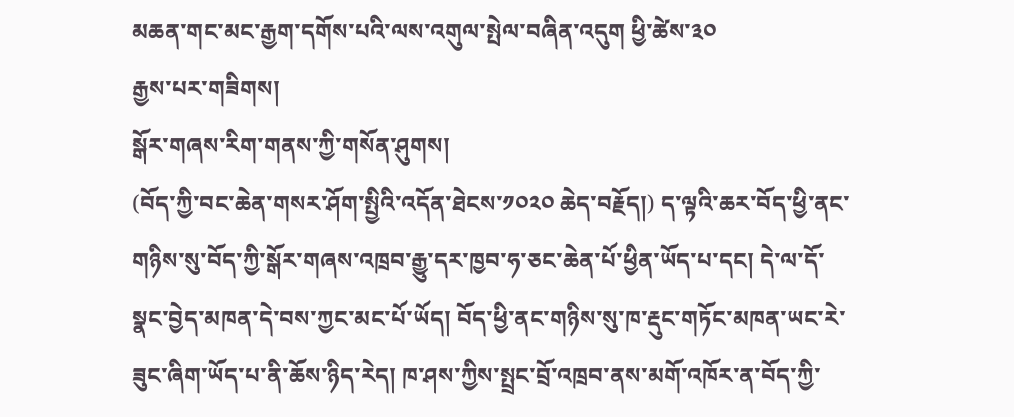མཆན་གང་མང་རྒྱག་དགོས་པའི་ལས་འགུལ་སྤེལ་བཞིན་འདུག ཕྱི་ཚེས་༣༠
རྒྱས་པར་གཟིགས།
སྒོར་གཞས་རིག་གནས་ཀྱི་གསོན་ཤུགས།
(བོད་ཀྱི་བང་ཆེན་གསར་ཤོག་སྤྱིའི་འདོན་ཐེངས་༡༠༢༠ ཆེད་བརྗོད།) ད་ལྟའི་ཆར་བོད་ཕྱི་ནང་གཉིས་སུ་བོད་ཀྱི་སྒོར་གཞས་འཁྲབ་རྒྱུ་དར་ཁྱབ་ཧ་ཅང་ཆེན་པོ་ཕྱིན་ཡོད་པ་དང། དེ་ལ་དོ་སྣང་བྱེད་མཁན་དེ་བས་ཀྱང་མང་པོ་ཡོད། བོད་ཕྱི་ནང་གཉིས་སུ་ཁ་རྡུང་གཏོང་མཁན་ཡང་རེ་ཟུང་ཞིག་ཡོད་པ་ནི་ཆོས་ཉིད་རེད། ཁ་ཤས་ཀྱིས་སྤྲང་བྲོ་འཁྲབ་ནས་མགོ་འཁོར་ན་བོད་ཀྱི་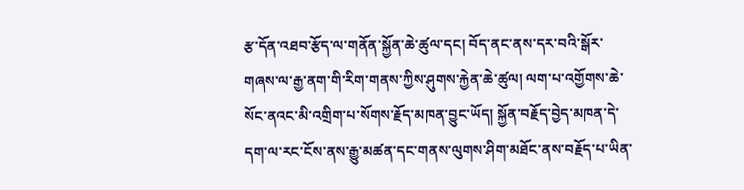རྩ་དོན་འཐབ་རྩོད་ལ་གནོན་སྐྱོན་ཆེ་ཚུལ་དང། བོད་ནང་ནས་དར་བའི་སྒོར་གཞས་ལ་རྒྱ་ནག་གི་རིག་གནས་ཀྱིས་ཤུགས་རྐྱེན་ཆེ་ཚུལ། ལག་པ་འགྱོགས་ཆེ་སོང་ནའང་མི་འགྲིག་པ་སོགས་རྗོད་མཁན་བྱུང་ཡོད། སྐྱོན་བརྗོད་བྱེད་མཁན་དེ་དག་ལ་རང་ངོས་ནས་རྒྱུ་མཚན་དང་གནས་ལུགས་ཤིག་མཐོང་ནས་བརྗོད་པ་ཡིན་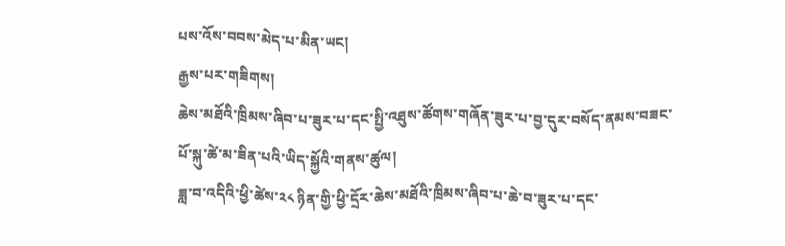པས་འོས་བབས་མེད་པ་མིན་ཡང།
རྒྱས་པར་གཟིགས།
ཆེས་མཐོའི་ཁྲིམས་ཞིབ་པ་ཟུར་པ་དང་སྤྱི་འཐུས་ཚོགས་གཞོན་ཟུར་པ་བྱ་དུར་བསོད་ནམས་བཟང་པོ་སྐུ་ཚེ་མ་ཟིན་པའི་ཡིད་སྐྱོའི་གནས་ཚུལ།
ཟླ་བ་འདིའི་ཕྱི་ཚེས་༢༨ ཉིན་གྱི་ཕྱི་དྲོར་ཆེས་མཐོའི་ཁྲིམས་ཞིབ་པ་ཆེ་བ་ཟུར་པ་དང་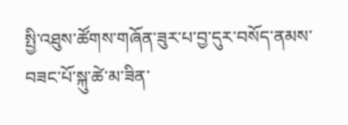སྤྱི་འཐུས་ཚོགས་གཞོན་ཟུར་པ་བྱ་དུར་བསོད་ནམས་བཟང་པོ་སྐུ་ཚེ་མ་ཟིན་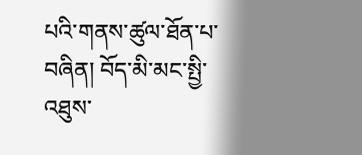པའི་གནས་ཚུལ་ཐོན་པ་བཞིན། བོད་མི་མང་སྤྱི་འཐུས་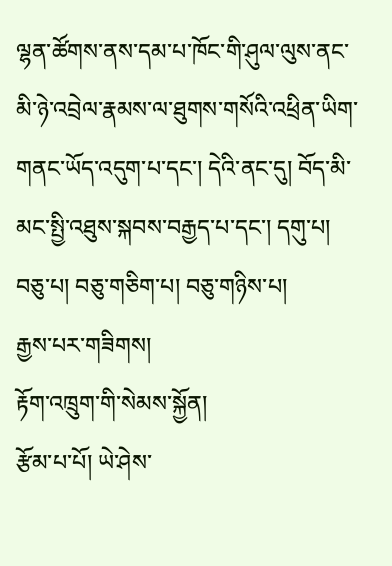ལྷན་ཚོགས་ནས་དམ་པ་ཁོང་གི་ཤུལ་ལུས་ནང་མི་ཉེ་འབྲེལ་རྣམས་ལ་ཐུགས་གསོའི་འཕྲིན་ཡིག་གནང་ཡོད་འདུག་པ་དང་། དེའི་ནང་དུ། བོད་མི་མང་སྤྱི་འཐུས་སྐབས་བརྒྱད་པ་དང་། དགུ་པ། བཅུ་པ། བཅུ་གཅིག་པ། བཅུ་གཉིས་པ།
རྒྱས་པར་གཟིགས།
རྟོག་འཁྲུག་གི་སེམས་སྐྱོན།
རྩོམ་པ་པོ། ཡེ་ཤེས་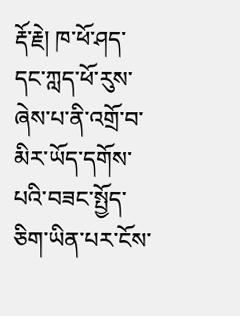རྡོ་རྗེ། ཁ་ཕོ་ཤད་དང་ཀླད་ཕོ་རུས་ཞེས་པ་ནི་འགྲོ་བ་མིར་ཡོད་དགོས་པའི་བཟང་སྤྱོད་ཅིག་ཡིན་པར་ངོས་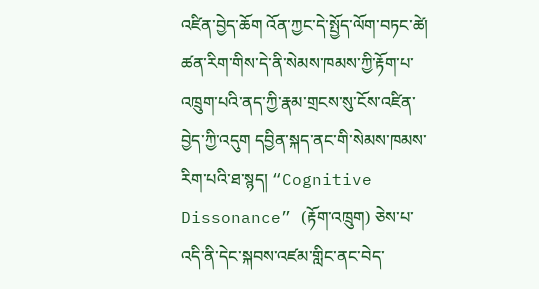འཛིན་བྱེད་ཆོག འོན་ཀྱང་དེ་སྤྱོད་ལོག་བཏང་ཚེ། ཚན་རིག་གིས་དེ་ནི་སེམས་ཁམས་ཀྱི་རྟོག་པ་འཁྲུག་པའི་ནད་ཀྱི་རྣམ་གྲངས་སུ་ངོས་འཛིན་བྱེད་ཀྱི་འདུག དབྱིན་སྐད་ནང་གི་སེམས་ཁམས་རིག་པའི་ཐ་སྙད། “Cognitive Dissonance” (རྟོག་འཁྲུག) ཅེས་པ་འདི་ནི་དེང་སྐབས་འཛམ་གླིང་ནང་བེད་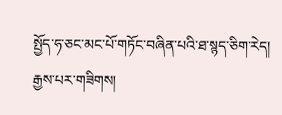སྤྱོད་ཧ་ཅང་མང་པོ་གཏོང་བཞིན་པའི་ཐ་སྙད་ཅིག་རེད།
རྒྱས་པར་གཟིགས།